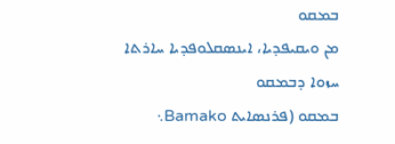ܒܡܩܘ
ܡܢ ܘܝܩܝܦܕܝܐ، ܐܝܢܣܩܠܘܦܕܝܐ ܚܐܪܬܐ
ܚܙܘܐ ܕܒܡܩܘ
ܒܡܩܘ (ܦܪܢܣܐܝܬ Bamako܆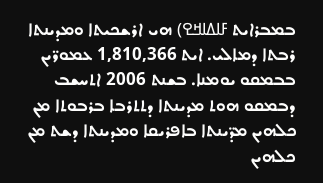ܒܡܒܪܐܝܬ ߓߊߡߊߞߐ) ܗܝ ܐܪܫܟܝܬܐ ܘܡܕܝܢܬܐ ܪܒܬܐ ܕܡܐܠܝ. ܐܝܬ 1,810,366 ܥܡܘܪ̈ܝܢ ܒܒܡܩܘ ܝܘܡܢܐ. ܒܫܢܬ 2006 ܐܬܚܫܒ ܕܒܡܩܘ ܗܘܬ ܡܕܝܢܬܐ ܕܬܬܪܒܐ ܒܪܒܘܬܐ ܡܢ ܟܠܗܝܢ ܡܕ̈ܝܢܬܐ ܒܐܦܪܝܩܐ ܘܡܕܝܢܬܐ ܕܫܬ ܡܢ ܟܠܗܝܢ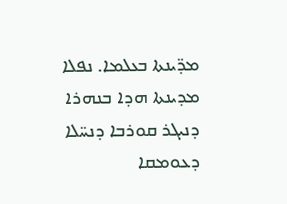ܡܕ̈ܝܢܬܐ ܒܥܠܡܐ. ܢܦܠܐ ܡܕܝܢܬܐ ܗܕܐ ܒܢܗܪܐ ܕܢܝܓܪ ܩܘܪܒܐ ܕܢܚ̈ܠܐ ܕܥܘܡܩܐ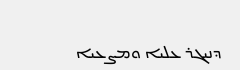ܕܢܝܓܪ ܥܠܝܐ ܘܡܨܥܝܐ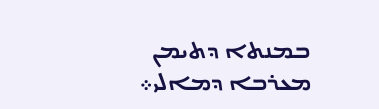ܒܡܢܬܐ ܕܬܝܡܢ ܡܥܪܒܐ ܕܡܐܠܝ܀